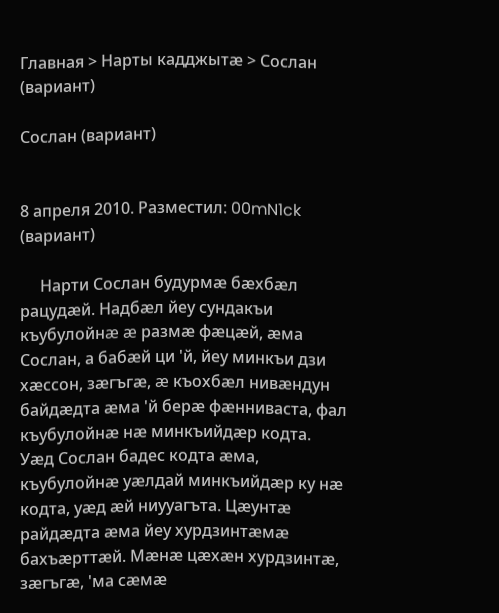Главная > Нарты кадджытæ > Сослан (вариант)

Сослан (вариант)


8 апреля 2010. Разместил: 00mN1ck
(вариант)

     Нарти Сослан будурмæ бæхбæл рацудæй. Надбæл йеу сундакъи къубулойнæ æ размæ фæцæй, æма Сослан, а бабæй ци 'й, йеу минкъи дзи хæссон, зæгъгæ, æ къохбæл нивæндун байдæдта æма 'й берæ фæнниваста, фал къубулойнæ нæ минкъийдæр кодта. Уæд Сослан бадес кодта æма, къубулойнæ уæлдай минкъийдæр ку нæ кодта, уæд æй ниууагъта. Цæунтæ райдæдта æма йеу хурдзинтæмæ бахъæрттæй. Мæнæ цæхæн хурдзинтæ, зæгъгæ, 'ма сæмæ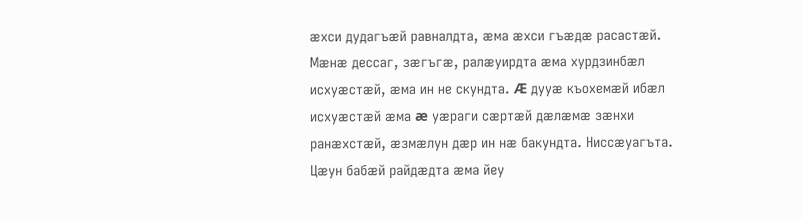æхси дудагъæй равналдта, æма æхси гъæдæ расастæй. Мæнæ дессаг, зæгъгæ, ралæуирдта æма хурдзинбæл исхуæстæй, æма ин не скундта. Æ дууæ къохемæй ибæл исхуæстæй æма æ уæраги сæртæй дæлæмæ зæнхи ранæхстæй, æзмæлун дæр ин нæ бакундта. Ниссæуагъта. Цæун бабæй райдæдта æма йеу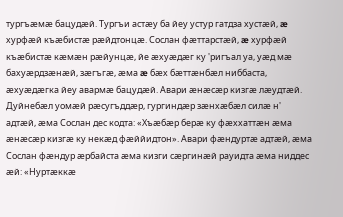тургъæмæ бацудæй. Тургъи астæу ба йеу устур гатдза хустæй, æ хурфæй къæбистæ рæйдтонцæ. Сослан фæттарстæй, æ хурфæй къæбистæ кæмæн рæйунцæ, йе æхуæдæг ку 'ригъал уа, уæд мæ бахуæрдзæнæй, зæгъгæ, æма æ бæх бæттæнбæл ниббаста, æхуæдæгка йеу авармæ бацудæй. Авари æнæсæр кизгæ лæудтæй. Дуйнебæл уомæй рæсугъддæр, гургиндæр зæнхæбæл силæ н' адтæй, æма Сослан дес кодта: «Хъæбæр берæ ку фæххаттæн æма æнæсæр кизгæ ку некæд фæййидтон». Авари фæндуртæ адтæй, æма Сослан фæндур æрбайста æма кизги сæргинæй рауидта æма ниддес æй: «Нуртæккæ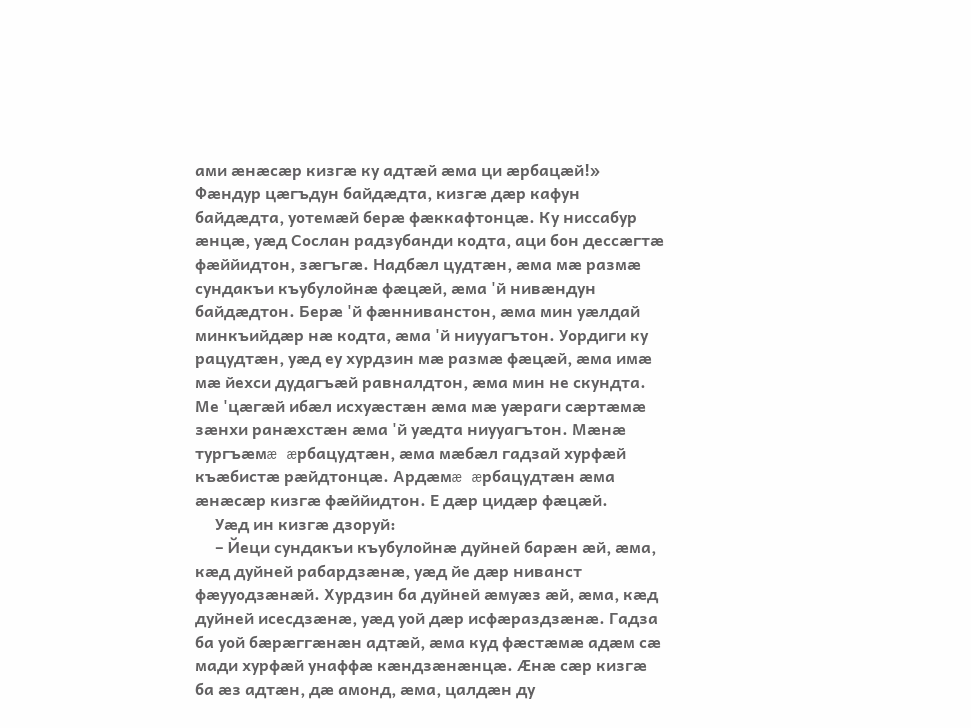ами æнæсæр кизгæ ку адтæй æма ци æрбацæй!» Фæндур цæгъдун байдæдта, кизгæ дæр кафун байдæдта, уотемæй берæ фæккафтонцæ. Ку ниссабур æнцæ, уæд Сослан радзубанди кодта, аци бон дессæгтæ фæййидтон, зæгъгæ. Надбæл цудтæн, æма мæ размæ сундакъи къубулойнæ фæцæй, æма 'й нивæндун байдæдтон. Берæ 'й фæнниванстон, æма мин уæлдай минкъийдæр нæ кодта, æма 'й ниууагътон. Уордиги ку рацудтæн, уæд еу хурдзин мæ размæ фæцæй, æма имæ мæ йехси дудагъæй равналдтон, æма мин не скундта. Ме 'цæгæй ибæл исхуæстæн æма мæ уæраги сæртæмæ зæнхи ранæхстæн æма 'й уæдта ниууагътон. Мæнæ тургъæмæ æрбацудтæн, æма мæбæл гадзай хурфæй къæбистæ рæйдтонцæ. Ардæмæ æрбацудтæн æма æнæсæр кизгæ фæййидтон. Е дæр цидæр фæцæй.
     Уæд ин кизгæ дзоруй:
     – Йеци сундакъи къубулойнæ дуйней барæн æй, æма, кæд дуйней рабардзæнæ, уæд йе дæр ниванст фæууодзæнæй. Хурдзин ба дуйней æмуæз æй, æма, кæд дуйней исесдзæнæ, уæд уой дæр исфæраздзæнæ. Гадза ба уой бæрæггæнæн адтæй, æма куд фæстæмæ адæм сæ мади хурфæй унаффæ кæндзæнæнцæ. Æнæ сæр кизгæ ба æз адтæн, дæ амонд, æма, цалдæн ду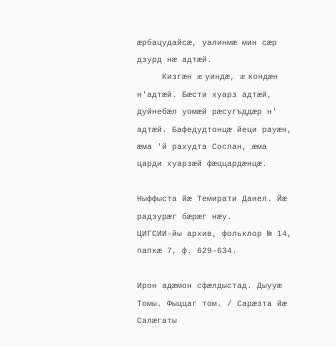æрбацудайсæ, уалинмæ мин сæр дзурд нæ адтæй.
     Кизгæн æ уиндæ, æ кондæн н'адтæй. Бæсти хуарз адтæй, дуйнебæл уомæй рæсугъддæр н' адтæй. Бафедудтонцæ йеци рауæн, æма 'й рахудта Сослан, æма царди хуарзæй фæццардæнцæ.

Ныффыста йæ Темирати Данел. Йæ радзурæг бæрæг нæу.
ЦИГСИИ-йы архив, фольклор № 14, папкæ 7, ф. 629–634.

Ирон адæмон сфæлдыстад. Дыууæ Томы. Фыццаг том. / Сарæзта йæ Салæгаты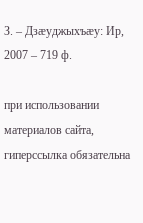З. – Дзæуджыхъæу: Ир, 2007 – 719 ф.

при использовании материалов сайта, гиперссылка обязательна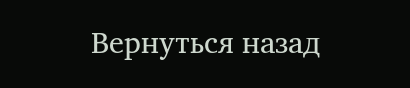Вернуться назад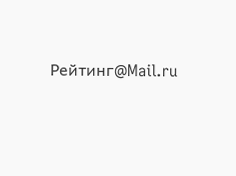Рейтинг@Mail.ru